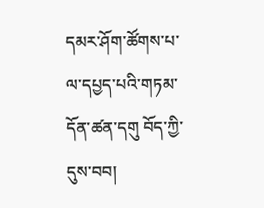དམར་ཤོག་ཚོགས་པ་ལ་དཔྱད་པའི་གཏམ་དོན་ཚན་དགུ བོད་ཀྱི་དུས་བབ།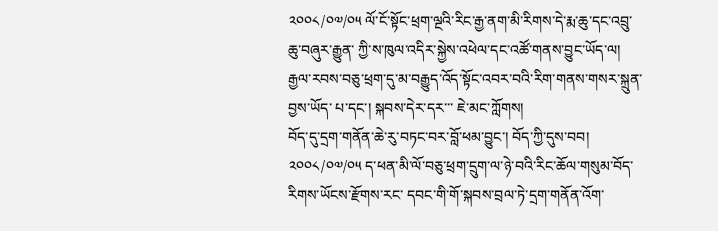༢༠༠༨/༠༧/༠༥ ལོ་ངོ་སྟོང་ཕྲག་ལྔའི་རིང་རྒྱ་ནག་མི་རིགས་དེ་རྨ་ཆུ་དང་འབྲུ་ཆུ་བཞུར་རྒྱུན་ ཀྱི་ས་ཁུལ་འདིར་སྐྱེས་འཕེལ་དང་འཚོ་གནས་བྱུང་ཡོད་ལ། རྒྱལ་རབས་བཅུ་ཕྲག་དུ་མ་བརྒྱུད་འོད་སྟོང་འབར་བའི་རིག་གནས་གསར་སྐྲུན་བྱས་ཡོད་ པ་དང་། སྐབས་དེར་དར་་་ ཇེ་མང་ཀློགས།
བོད་དུ་དྲག་གནོན་ཆེ་རུ་བཏང་བར་བློ་ཕམ་བྱུང་། བོད་ཀྱི་དུས་བབ། ༢༠༠༨/༠༧/༠༥ ད་ཕན་མི་ལོ་བཅུ་ཕྲག་དྲུག་ལ་ཉེ་བའི་རིང་ཆོལ་གསུམ་བོད་རིགས་ཡོངས་རྫོགས་རང་ དབང་གི་གོ་སྐབས་བྲལ་ཏེ་དྲག་གནོན་འོག་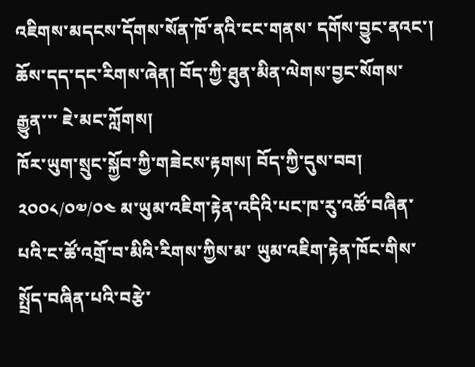འཇིགས་མདངས་དོགས་སོན་ཁོ་ནའི་ངང་གནས་ དགོས་བྱུང་ནའང་། ཆོས་དད་དང་རིགས་ཞེན། བོད་ཀྱི་ཐུན་མིན་ལེགས་བྱང་སོགས་རྒྱུན་་་ ཇེ་མང་ཀློགས།
ཁོར་ཡུག་སྲུང་སྐྱོབ་ཀྱི་གཟེངས་རྟགས། བོད་ཀྱི་དུས་བབ། ༢༠༠༨/༠༧/༠༤ མ་ཡུམ་འཇིག་རྟེན་འདིའི་པང་ཁ་རུ་འཚོ་བཞིན་པའི་ང་ཚོ་འགྲོ་བ་མིའི་རིགས་ཀྱིས་མ་ ཡུམ་འཇིག་རྟེན་ཁོང་གིས་སྤྲོད་བཞིན་པའི་བརྩེ་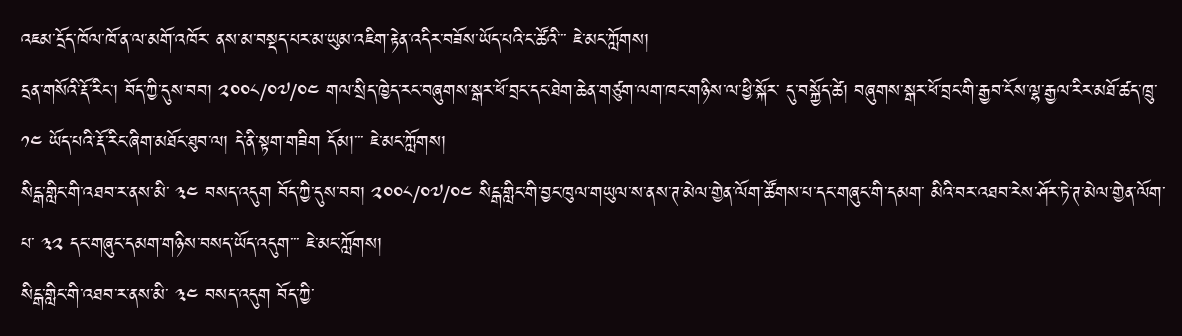འཇམ་དྲོད་ཁོལ་ཁོ་ན་ལ་མགོ་འཁོར་ ནས་མ་བསྡད་པར་མ་ཡུམ་འཇིག་རྟེན་འདིར་བཟོས་ཡོད་པའི་ང་ཚོའི་་་ ཇེ་མང་ཀློགས།
དྲན་གསོའི་རྡོ་རིང་། བོད་ཀྱི་དུས་བབ། ༢༠༠༨/༠༧/༠༤ གལ་སྲིད་ཁྱེད་རང་བཞུགས་སྒར་ཕོ་བྲང་དང་ཐེག་ཆེན་གཙུག་ལག་ཁང་གཉིས་ལ་ཕྱི་སྐོར་ དུ་བསྐྱོད་ཚེ། བཞུགས་སྒར་ཕོ་བྲང་གི་རྒྱབ་ངོས་ལྷ་རྒྱལ་རིར་མཐོ་ཚད་ཁྲུ་ ༡༤ ཡོད་པའི་རྡོ་རིང་ཞིག་མཐོང་ཐུབ་ལ། དེ་ནི་སྟག་གཟིག དོམ།་་་ ཇེ་མང་ཀློགས།
སིངྒ་གླིང་གི་འཐབ་ར་ནས་མི་ ༣༤ བསད་འདུག བོད་ཀྱི་དུས་བབ། ༢༠༠༨/༠༧/༠༤ སིངྒ་གླིང་གི་བྱང་ཁུལ་གཡུལ་ས་ནས་ཊ་མེལ་གྱེན་ལོག་ཚོགས་པ་དང་གཞུང་གི་དམག་ མིའི་བར་འཐབ་རེས་ཤོར་ཏེ་ཊ་མེལ་གྱེན་ལོག་པ་ ༣༢ དང་གཞུང་དམག་གཉིས་བསད་ཡོད་འདུག་་་ ཇེ་མང་ཀློགས།
སིངྒ་གླིང་གི་འཐབ་ར་ནས་མི་ ༣༤ བསད་འདུག བོད་ཀྱི་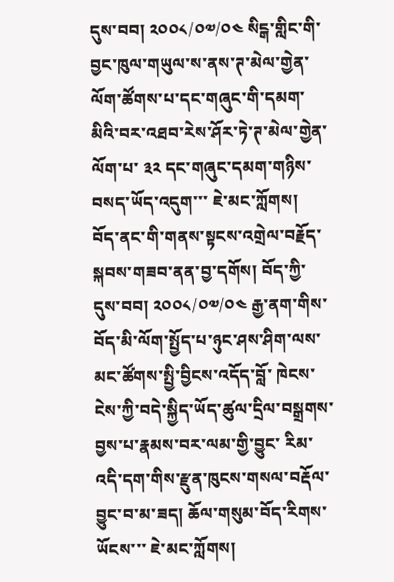དུས་བབ། ༢༠༠༨/༠༧/༠༤ སིངྒ་གླིང་གི་བྱང་ཁུལ་གཡུལ་ས་ནས་ཊ་མེལ་གྱེན་ལོག་ཚོགས་པ་དང་གཞུང་གི་དམག་ མིའི་བར་འཐབ་རེས་ཤོར་ཏེ་ཊ་མེལ་གྱེན་ལོག་པ་ ༣༢ དང་གཞུང་དམག་གཉིས་བསད་ཡོད་འདུག་་་ ཇེ་མང་ཀློགས།
བོད་ནང་གི་གནས་སྟངས་འགྲེལ་བརྗོད་སྐབས་གཟབ་ནན་བྱ་དགོས། བོད་ཀྱི་དུས་བབ། ༢༠༠༨/༠༧/༠༤ རྒྱ་ནག་གིས་བོད་མི་ལོག་སྤྱོད་པ་ཉུང་ཤས་ཤིག་ལས་མང་ཚོགས་སྤྱི་བྱིངས་འདོད་བློ་ ཁེངས་ངེས་ཀྱི་བདེ་སྐྱིད་ཡོད་ཚུལ་དྲིལ་བསྒྲགས་བྱས་པ་རྣམས་བར་ལམ་གྱི་བྱུང་ རིམ་འདི་དག་གིས་རྫུན་ཁུངས་གསལ་བརྡོལ་བྱུང་བ་མ་ཟད། ཆོལ་གསུམ་བོད་རིགས་ཡོངས་་་ ཇེ་མང་ཀློགས།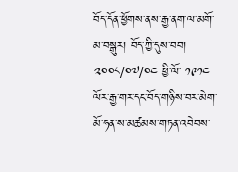བོད་དོན་ཕྱོགས་ནས་རྒྱ་ནག་ལ་མགོ་མ་བསྒུར། བོད་ཀྱི་དུས་བབ། ༢༠༠༨/༠༧/༠༤ ཕྱི་ལོ་ ༡༩༡༤ ལོར་རྒྱ་གར་དང་བོད་གཉིས་བར་མེག་མོ་ཧན་ས་མཚམས་གཏན་འབེབས་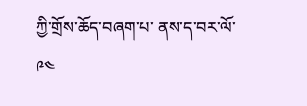ཀྱི་གྲོས་ཆོད་བཞག་པ་ ནས་ད་བར་ལོ་ ༩༤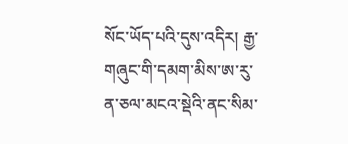སོང་ཡོད་པའི་དུས་འདིར། རྒྱ་གཞུང་གི་དམག་མིས་ཨ་རུ་ན་ཅལ་མངའ་སྡེའི་ནང་སིམ་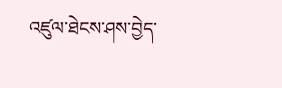འཛུལ་ཐེངས་ཤས་བྱེད་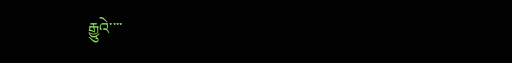རྒྱུའེ་་་་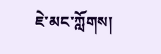ཇེ་མང་ཀློགས།